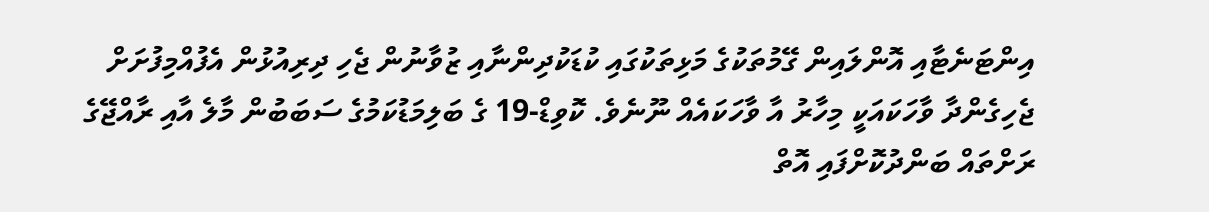އިންޓަނެޓާއި އޮންލައިން ގޭމުތަކުގެ މަޅިތަކުގައި ކުޑަކުދިންނާއި ޒުވާނުން ޖެހި ދިރިއުޅުން އެފުއްމިފުށަށް ޖެހިގެންދާ ވާހަކައަކީ މިހާރު އާ ވާހަކައެއް ނޫނެވެ. ކޮވިޑް-19 ގެ ބަލިމަޑުކަމުގެ ސަބަބުން މާލެ އާއި ރާއްޖޭގެ ރަށްތައް ބަންދުކޮށްފައި އޮތް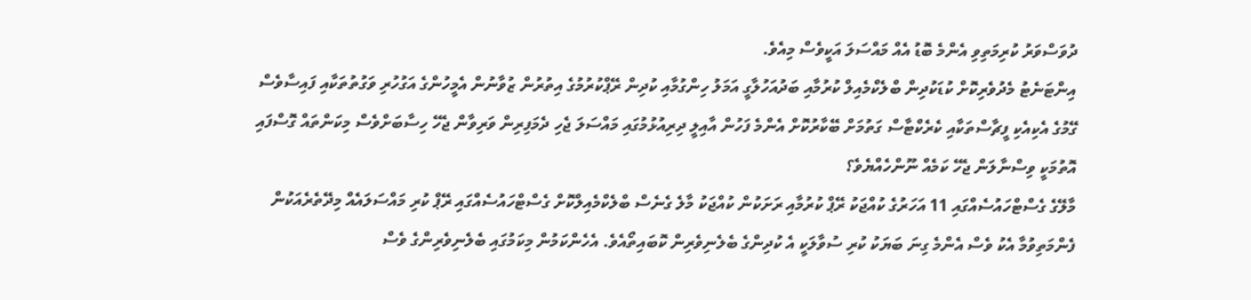ދުވަސްވަރު ކުރިމަތިވި އެންމެ ބޮޑު އެއް މައްސަލަ އަކީވެސް މިއެވެ.
އިންޓަނެޓު މެދުވެރިކޮށް ކުޑަކުދިން ބްލެކްމެއިލް ކުރުމާއި ބަދުއަހުލާގީ އަމަލު ހިންގުމާއި ކުދިން ރޭޕްކުރުމުގެ އިތުރުން ޒުވާނުން އެމީހުންގެ އަގުހުރި ވަގުތުތަކާއި ފައިސާވެސް ގޭމުގެ އެކިއެކި ފީޗާސްތަކާއި ކެރެކްޓާސް ގަތުމަށް ބޭކާރުކޮށް އެންމެ ފަހުން އާއިލީ ދިރިއުޅުމުގައި މައްސަލަ ޖެހި ދެމަފިރިން ވަރިވާން ޖެހޭ ހިސާބަށްވެސް މިކަންތައް ގޮސްފައި އޮތުމަކީ ވިސްނާލަން ޖެހޭ ކަމެއް ނޫންހެއްޔެވެ؟
މާލޭގެ ގެސްޓްހައުސެއްގައި 11 އަހަރުގެ ކުއްޖަކު ރޭޕް ކުރުމާއި ރަށަކުން ކުއްޖަކު މާލެ ގެނެސް ބްލެކްމެއިލްކޮށް ގެސްޓްހައުސެއްގައި ރޭޕް ކުރި މައްސަލައެއް މިދޭތެރެއަކުން ފެންމަތިވުމާ އެކު ވެސް އެންމެ ގިނަ ބަޔަކު ކުރި ސުވާލަކީ އެ ކުދިންގެ ބެލެނިވެރިން ކޮބައިތޯއެވެ. އެހެންކަމުން މިކަމުގައި ބެލެނިވެރިންގެ ވެސް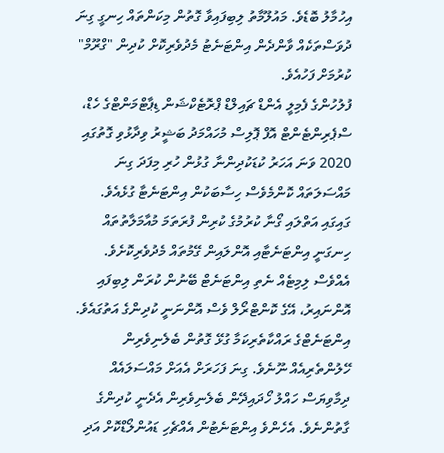އިހުމާލު ބޮޑެވެ. މައުލޫމާތު ލިބިފައިވާ ގޮތުން މިކަންތައް ހިނގީ ގިނަ ދުވަސްތަކެއް ވާންދެން އިންޓަނެޓު މެދުވެރިކޮށް ކުދިން "ގްރޫމް" ކުރުމަށް ފަހުއެވެ.
ފުލުހުންގެ ފެމިލީ އެންޑް ޗައިލްޑް ޕްރޮޓެކްޝަން ޑިޕާޓްމަންޓްގެ ހެޑް، ސްޕެރިންޓެންޓް އޮފް ޕޮލިސް މުހައްމަދު ބަޝީރު ވިދާޅުވި ގޮތުގައި 2020 ވަނަ އަހަރު ކުޑަކުދިންނާ ގުޅުން ހުރި މިފަދަ ގިނަ މައްސަލަތައް ކޮންމެވެސް ހިސާބަކުން އިންޓަނެޓާ ގުޅެއެވެ. ގައިގައި އަތްލައި ގޯނާ ކުރުމުގެ ކުރިން ފުރަތަމަ މުއާމަލާތުތައް ހިނގަނީ އިންޓަނެޓާއި އޮންލައިން ގޭމުތައް މެދުވެރިކޮށެވެ.
އެއްވެސް ލިމިޓެއް ނެތި އިންޓަނެޓް ބޭނުން ކުރަން ލިބިފައި އޮންނައިރު، އޭގެ ކޮންޓްރޯލް ވެސް އޮންނަނީ ކުދިންގެ އަތުގައެވެ. އިންޓަނެޓްގެ ރައްކާތެރިކަމާ ގުޅޭ ގޮތުން ބެލެނިވެރިން ހޭލުންތެރިއެއް ނޫނެވެ. ގިނަ ފަހަރަށް އެއަށް މައްސަލައެއް ދިމާވިޔަސް ހައްލު ހޯދައިދޭން ބެލެނިވެރިން އެދެނީ ކުދިންގެ ގާތުންނެވެ. އެހެންވެ އިންޓަނެޓުން އެއްޗެހި ޑައުންލޯޑްކޮށް އަދި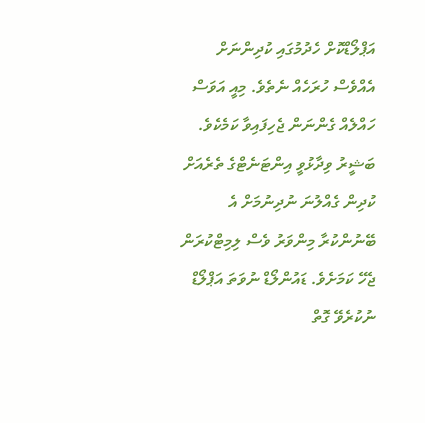އަޕްލޯޑްކޮށް ހެދުމުގައި ކުދިންނަށް އެއްވެސް ހުރަހެއް ނެތެވެ. މިއީ އަވަސް ހައްލެއް ގެންނަން ޖެހިފައިވާ ކަމެކެވެ.
ބަޝީރު ވިދާޅުވީ އިންޓަނެޓްގެ ތެރެއަށް ކުދިން ގެއްލުނަ ނުދިނުމަށް އެ ބޭނުންކުރާ މިންވަރު ވެސް ލިމިޓްކުރަން ޖެހޭ ކަމަށެވެ. ޑައުންލޯޑް ނުވަތަ އަޕްލޯޑް ނުކުރެވޭ ގޮތް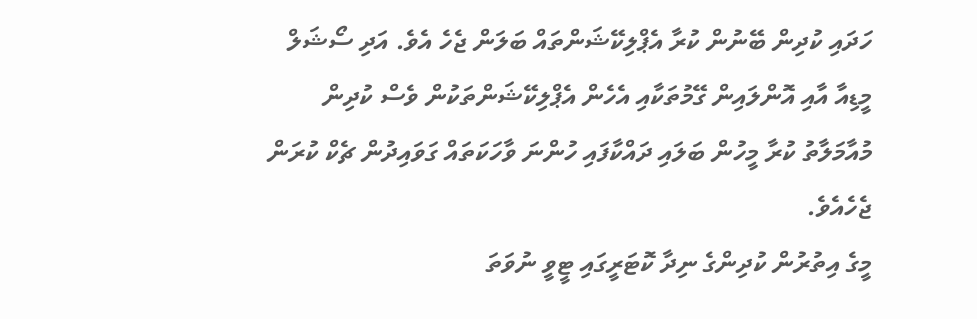ހަދައި ކުދިން ބޭނުން ކުރާ އެޕްލިކޭޝަންތައް ބަލަން ޖެހެ އެވެ. އަދި ސޯޝަލް މީޑިއާ އާއި އޮންލައިން ގޭމުތަކާއި އެހެން އެޕްލިކޭޝަންތަކުން ވެސް ކުދިން މުއާމަލާތު ކުރާ މީހުން ބަލައި ދައްކާފައި ހުންނަ ވާހަކަތައް ގަވައިދުން ޗެކް ކުރަން ޖެހެއެވެ.
މީގެ އިތުރުން ކުދިންގެ ނިދާ ކޮޓަރީގައި ޓީވީ ނުވަތަ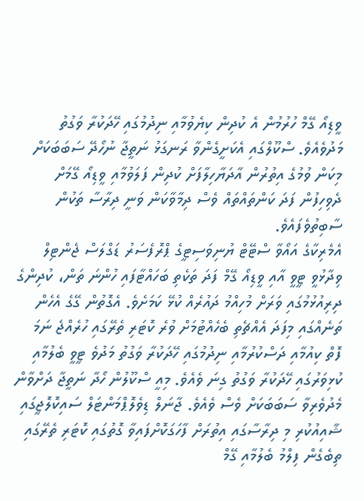ވީޑިއޯ ގޭމް ހުރުމުން އެ ކުދިން ކިޔެވުމާއި ނިދުމުގައި ހޭދަކުރާ ވަގުތު މަދުވެއެވެ. ސްކޫލްގައި އެކަށީގެންވާ ރަނގަޅު ނަތީޖާ ނުހޯދޭ ސަބަބަކަށް މިކަން ވުމުގެ އިތުރުން އާދަޔާހިލާފަށް ކުދިން ފަލަވުމާއި ވީޑިއޯ ގޭމަށް ދެވިހިފުން ފަދަ ކަންތައްތައް ވެސް ދިމާވާކަން ވަނީ ދިރާސާ ތަކުން ސާބިތުވެފައެވެ.
އެމެރިކާގެ އައޯވާ ސްޓޭޓް ޔުނިވަސިޓީގެ ޕްރޮފެސަރު ޑަގްލަސް ޖެންޓިލް ވިދާޅުވީ ޓީވީ އާއި ވީޑިއޯ ގޭމް ފަދަ ތަކެތި ބަހައްޓާފައި ހުންނަ ތަން، ކުދިންގެ ދިރިއުޅުމުގައި ވަރަށް މުހިއްމު ދައުރެއް ކުޅޭ ކަމަށެވެ. އެގޮތުން ގޭގެ އެހެން ތަނެއްގައި މިފަދަ އެއްޗެތި ބެހެއްޓުމަށް ވުރެ ކޮޓަރި ތެރޭގައި ހުރެއްޖެ ނަމަ ފޮތް ކިއުމާއި ދަސްކުރުމާއި ނިދުމުގައި ހޭދަކުރާ ވަގުތު މަދުވެ ޓީވީ ބެލުމާއި ކުޅިވަރުގައި ހޭދަކުރާ ވަގުތު ގިނަ ވެއެވެ. މިއީ ސްކޫލުން ހޯދާ ނަތީޖާ ދަށްވާން މެދުވެރިވާ ސަބަބަކަށް ވެސް ވެއެވެ. ޖާނަލް ޑިވެލޮޕްމަންޓަލް ސައިކޮލޮޖީގައި ޝާއިއުކުރި މި ދިރާސާގައި އިތުރަށް ފާހަގަކޮށްފައިވާ ގޮތުގައި ކޮޓަރި ތެރޭގައި ތިބެގެން ފިލްމު ބެލުމާއި ގޭމް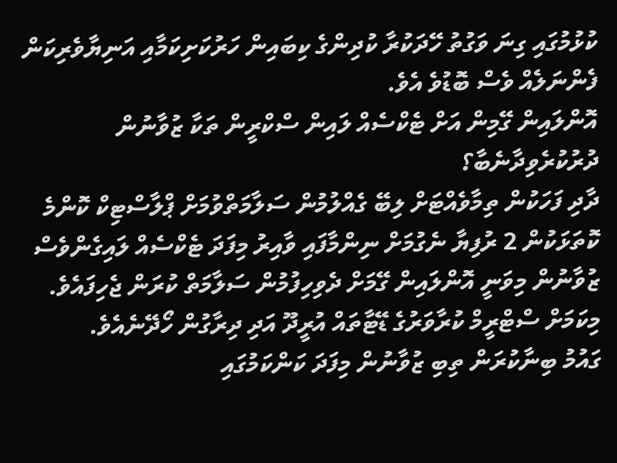ކުޅުމުގައި ގިނަ ވަގުތު ހޭދަކުރާ ކުދިންގެ ކިބައިން ހަރުކަށިކަމާއި އަނިޔާވެރިކަން ފެންނަލެއް ވެސް ބޮޑުވެ އެވެ.
އޮންލައިން ގޭމިން އަށް ޓެކްސެއް ލައިން ސްކްރީން ތަކާ ޒުވާނުން ދުރުކުރެވިދާނެބާ؟
ދާދި ފަހަކުން ތިމާވެއްޓަށް ލިބޭ ގެއްލުމުން ސަލާމަތްވުމަށް ޕްލާސްޓިކް ކޮންމެ ކޮތަޅަކުން 2 ރުފިޔާ ނެގުމަށް ނިންމާފައި ވާއިރު މިފަދަ ޓެކްސެއް ލައިގެންވެސް ޒުވާނުން މިވަނީ އޮންލައިން ގޭމަށް ދެވިހިފުމުން ސަލާމަތް ކުރަން ޖެހިފައެވެ. މިކަމަށް ސްޓްރީމް ކުރާވަރުގެ ޑޭޓާތައް އުރީދޫ އަދި ދިރާގުން ހޯދޭނެއެވެ.
ގައުމު ބިނާކުރަން ތިބި ޒުވާނުން މިފަދަ ކަންކަމުގައި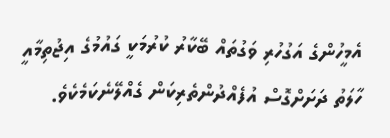އެމީހުންގެ އަގުހުރި ވަގުތައް ބޭކާރު ކުރުމަކީ ގައުމުގެ އިޖުތިމާއީ ހާލަތު ދަށަށްގޮސް އުފެއްދުންތެރިކަން ގެއްލޭނެކަމެކެވެ.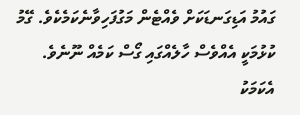ގައުމު އަޑިގަނޑަކަށް ވެއްޓެން މަގުފަހިވާނެކަމެކެވެ. ގޭމު ކުޅުމަކީ އެއްވެސް ހާލެއްގައި ގޯސް ކަމެއް ނޫނެވެ. އެކަމަކު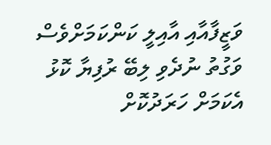ވަޒީފާއާއި އާއިލީ ކަންކަމަށްވެސް ވަގުތު ނުދެވި ލިބޭ ރުފިޔާ ކޮޅު އެކަމަށް ހަރަދުކޮށް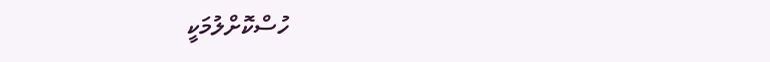ހުސްކޮށްލުމަކީ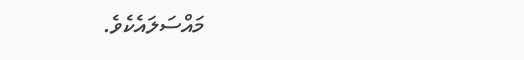މައްސަލައެކެވެ.